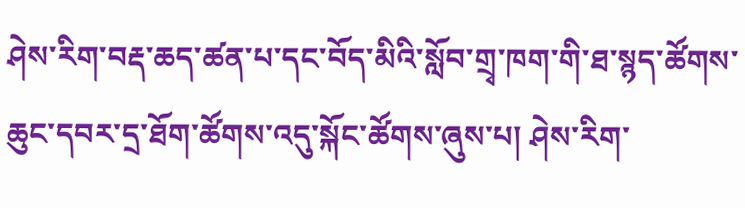ཤེས་རིག་བརྡ་ཆད་ཚན་པ་དང་བོད་མིའི་སློབ་གྲྭ་ཁག་གི་ཐ་སྙད་ཚོགས་ཆུང་དབར་དྲ་ཐོག་ཚོགས་འདུ་སྐོང་ཚོགས་ཞུས་པ། ཤེས་རིག་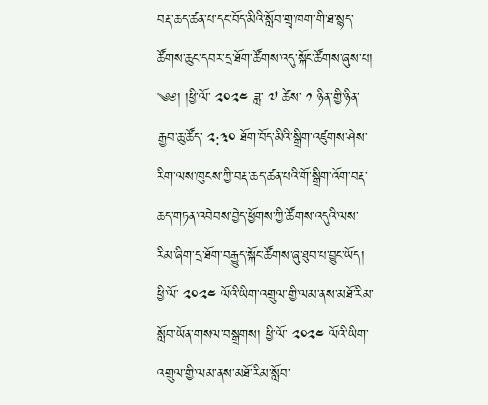བརྡ་ཆད་ཚན་པ་དང་བོད་མིའི་སློབ་གྲྭ་ཁག་གི་ཐ་སྙད་ཚོགས་ཆུང་དབར་དྲ་ཐོག་ཚོགས་འདུ་སྐོང་ཚོགས་ཞུས་པ། ༄༅། །ཕྱི་ལོ་ ༢༠༢༤ ཟླ་ ༧ ཚེས་ ༡ ཉིན་གྱི་ཉིན་རྒྱབ་ཆུ་ཚོད་ ༢:༣༠ ཐོག་བོད་མིའི་སྒྲིག་འཛུགས་ཤེས་རིག་ལས་ཁུངས་ཀྱི་བརྡ་ཆད་ཚན་པའི་གོ་སྒྲིག་འོག་བརྡ་ཆད་གཏན་འབེབས་བྱེད་ཕྱོགས་ཀྱི་ཚོགས་འདུའི་ལས་རིམ་ཞིག་དྲ་ཐོག་བརྒྱུད་སྐོང་ཚོགས་ཞུ་ཐུབ་པ་བྱུང་ཡོད། ཕྱི་ལོ་ ༢༠༢༤ ལོའི་ཡིག་འགྲུལ་གྱི་ལམ་ནས་མཐོ་རིམ་སློབ་ཡོན་གསལ་བསྒྲགས། ཕྱི་ལོ་ ༢༠༢༤ ལོའི་ཡིག་འགྲུལ་གྱི་ལམ་ནས་མཐོ་རིམ་སློབ་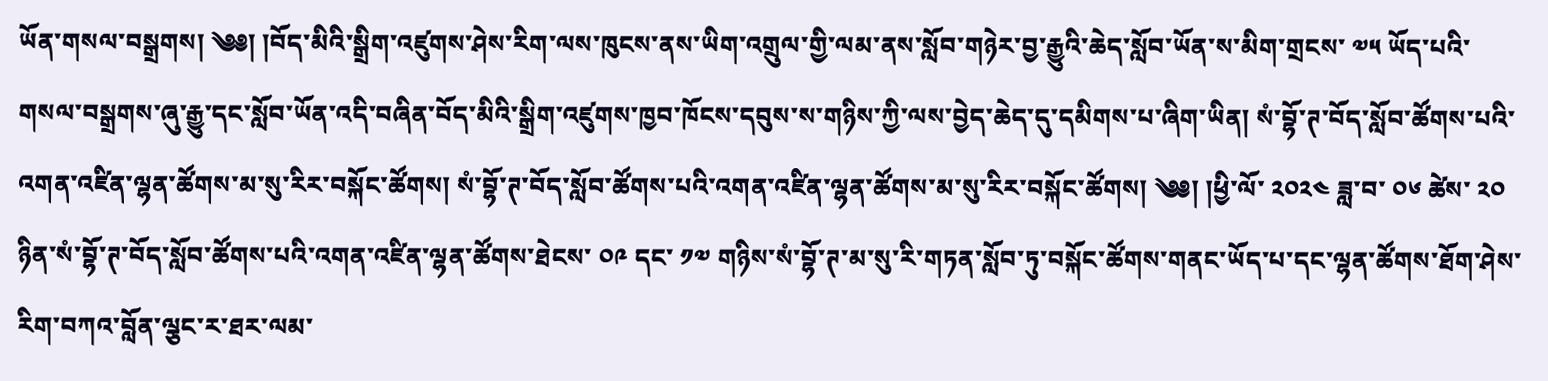ཡོན་གསལ་བསྒྲགས། ༄༅། །བོད་མིའི་སྒྲིག་འཛུགས་ཤེས་རིག་ལས་ཁུངས་ནས་ཡིག་འགྲུལ་གྱི་ལམ་ནས་སློབ་གཉེར་བྱ་རྒྱུའི་ཆེད་སློབ་ཡོན་ས་མིག་གྲངས་ ༧༥ ཡོད་པའི་གསལ་བསྒྲགས་ཞུ་རྒྱུ་དང་སློབ་ཡོན་འདི་བཞིན་བོད་མིའི་སྒྲིག་འཛུགས་ཁྱབ་ཁོངས་དབུས་ས་གཉིས་ཀྱི་ལས་བྱེད་ཆེད་དུ་དམིགས་པ་ཞིག་ཡིན། སཾ་བྷོ་ཊ་བོད་སློབ་ཚོགས་པའི་འགན་འཛིན་ལྷན་ཚོགས་མ་སུ་རིར་བསྐོང་ཚོགས། སཾ་བྷོ་ཊ་བོད་སློབ་ཚོགས་པའི་འགན་འཛིན་ལྷན་ཚོགས་མ་སུ་རིར་བསྐོང་ཚོགས། ༄༅། །ཕྱི་ལོ་ ༢༠༢༤ ཟླ་བ་ ༠༦ ཚེས་ ༢༠ ཉིན་སཾ་བྷོ་ཊ་བོད་སློབ་ཚོགས་པའི་འགན་འཛིན་ལྷན་ཚོགས་ཐེངས་ ༠༩ དང་ ༡༧ གཉིས་སཾ་བྷོ་ཊ་མ་སུ་རི་གཏན་སློབ་ཏུ་བསྐོང་ཚོགས་གནང་ཡོད་པ་དང་ལྷན་ཚོགས་ཐོག་ཤེས་རིག་བཀའ་བློན་ལྕང་ར་ཐར་ལམ་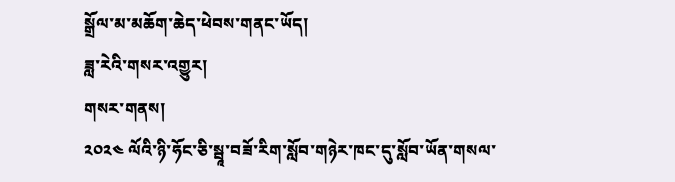སྒྲོལ་མ་མཆོག་ཆེད་ཕེབས་གནང་ཡོད།
ཟླ་རེའི་གསར་འགྱུར།
གསར་གནས།
༢༠༢༤ ལོའི་ཉི་ཧོང་ཅི་སྦཱ་བཟོ་རིག་སློབ་གཉེར་ཁང་དུ་སློབ་ཡོན་གསལ་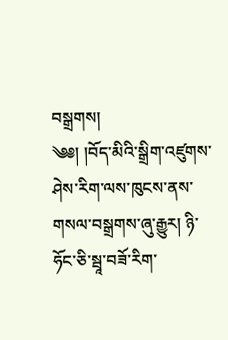བསྒྲགས།
༄༅། །བོད་མིའི་སྒྲིག་འཛུགས་ཤེས་རིག་ལས་ཁུངས་ནས་གསལ་བསྒྲགས་ཞུ་རྒྱུར། ཉི་ཧོང་ཅི་སྦཱ་བཟོ་རིག་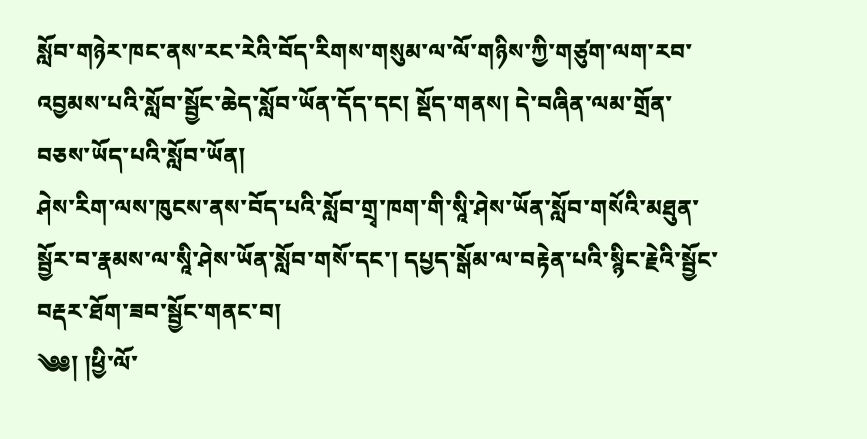སློབ་གཉེར་ཁང་ནས་རང་རེའི་བོད་རིགས་གསུམ་ལ་ལོ་གཉིས་ཀྱི་གཙུག་ལག་རབ་འབྱམས་པའི་སློབ་སྦྱོང་ཆེད་སློབ་ཡོན་དོད་དང། སྡོད་གནས། དེ་བཞིན་ལམ་གྲོན་བཅས་ཡོད་པའི་སློབ་ཡོན།
ཤེས་རིག་ལས་ཁུངས་ནས་བོད་པའི་སློབ་གྲྭ་ཁག་གི་སཱི་ཤེས་ཡོན་སློབ་གསོའི་མཐུན་སྦྱོར་བ་རྣམས་ལ་སཱི་ཤེས་ཡོན་སློབ་གསོ་དང་། དཔྱད་སྒོམ་ལ་བརྟེན་པའི་སྙིང་རྗེའི་སྦྱོང་བརྡར་ཐོག་ཟབ་སྦྱོང་གནང་བ།
༄༅། །ཕྱི་ལོ་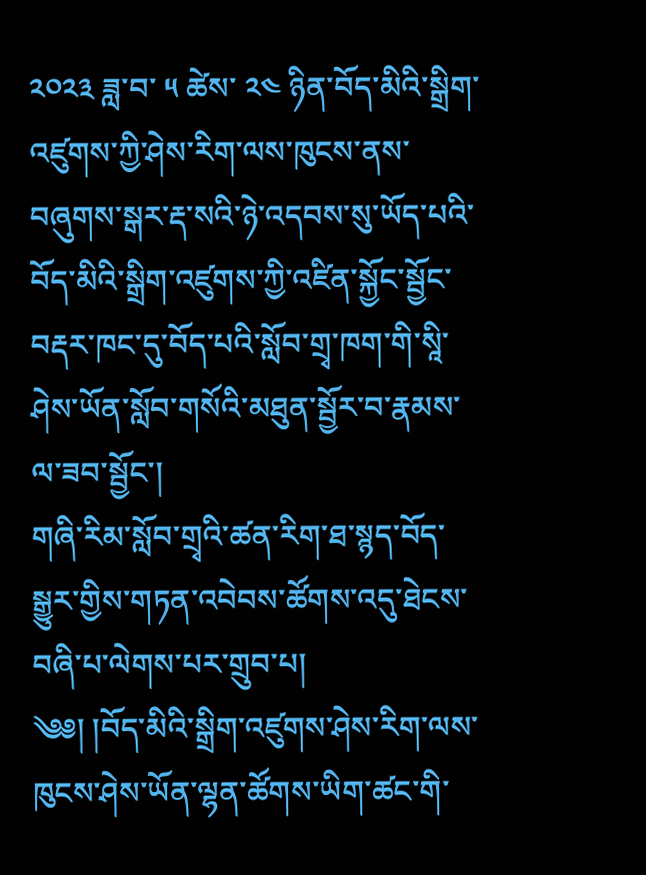༢༠༢༣ ཟླ་བ་ ༥ ཚེས་ ༢༤ ཉིན་བོད་མིའི་སྒྲིག་འཛུགས་ཀྱི་ཤེས་རིག་ལས་ཁུངས་ནས་བཞུགས་སྒར་རྡ་སའི་ཉེ་འདབས་སུ་ཡོད་པའི་བོད་མིའི་སྒྲིག་འཛུགས་ཀྱི་འཛིན་སྐྱོང་སྦྱོང་བརྡར་ཁང་དུ་བོད་པའི་སློབ་གྲྭ་ཁག་གི་སཱི་ཤེས་ཡོན་སློབ་གསོའི་མཐུན་སྦྱོར་བ་རྣམས་ལ་ཟབ་སྦྱོང་།
གཞི་རིམ་སློབ་གྲྭའི་ཚན་རིག་ཐ་སྙད་བོད་སྒྱུར་གྱིས་གཏན་འབེབས་ཚོགས་འདུ་ཐེངས་བཞི་པ་ལེགས་པར་གྲུབ་པ།
༄༅། །བོད་མིའི་སྒྲིག་འཛུགས་ཤེས་རིག་ལས་ཁུངས་ཤེས་ཡོན་ལྷན་ཚོགས་ཡིག་ཚང་གི་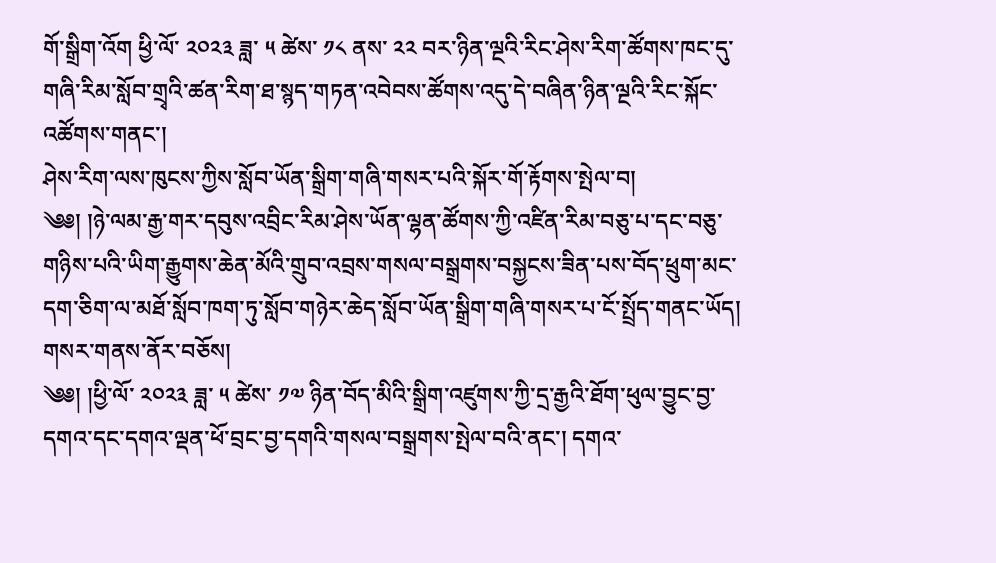གོ་སྒྲིག་འོག ཕྱི་ལོ་ ༢༠༢༣ ཟླ་ ༥ ཚེས་ ༡༨ ནས་ ༢༢ བར་ཉིན་ལྔའི་རིང་ཤེས་རིག་ཚོགས་ཁང་དུ་གཞི་རིམ་སློབ་གྲྭའི་ཚན་རིག་ཐ་སྙད་གཏན་འབེབས་ཚོགས་འདུ་དེ་བཞིན་ཉིན་ལྔའི་རིང་སྐོང་འཚོགས་གནང་།
ཤེས་རིག་ལས་ཁུངས་ཀྱིས་སློབ་ཡོན་སྒྲིག་གཞི་གསར་པའི་སྐོར་གོ་རྟོགས་སྤེལ་བ།
༄༅། །ཉེ་ལམ་རྒྱ་གར་དབུས་འབྲིང་རིམ་ཤེས་ཡོན་ལྷན་ཚོགས་ཀྱི་འཛིན་རིམ་བཅུ་པ་དང་བཅུ་གཉིས་པའི་ཡིག་རྒྱུགས་ཆེན་མོའི་གྲུབ་འབྲས་གསལ་བསྒྲགས་བསྐྱངས་ཟིན་པས་བོད་ཕྲུག་མང་དག་ཅིག་ལ་མཐོ་སློབ་ཁག་ཏུ་སློབ་གཉེར་ཆེད་སློབ་ཡོན་སྒྲིག་གཞི་གསར་པ་ངོ་སྤྲོད་གནང་ཡོད།
གསར་གནས་ནོར་བཅོས།
༄༅། །ཕྱི་ལོ་ ༢༠༢༣ ཟླ་ ༥ ཚེས་ ༡༧ ཉིན་བོད་མིའི་སྒྲིག་འཛུགས་ཀྱི་དྲ་རྒྱའི་ཐོག་ཕུལ་བྱུང་བྱ་དགའ་དང་དགའ་ལྡན་ཕོ་བྲང་བྱ་དགའི་གསལ་བསྒྲགས་སྤེལ་བའི་ནང་། དགའ་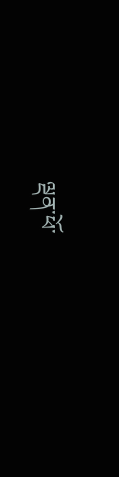ལྡན་ཕོ་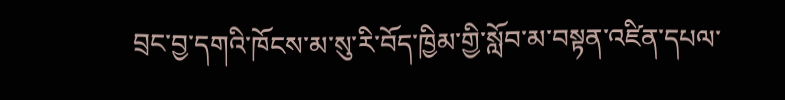བྲང་བྱ་དགའི་ཁོངས་མ་སུ་རི་བོད་ཁྱིམ་གྱི་སློབ་མ་བསྟན་འཛིན་དཔལ་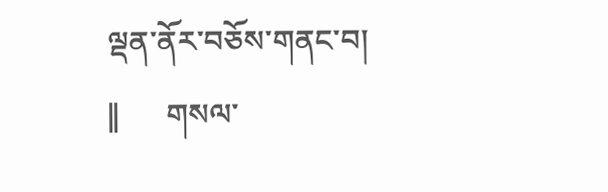ལྡན་ནོར་བཅོས་གནང་བ།
||      གསལ་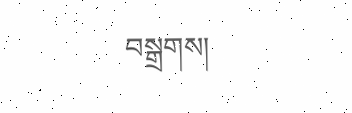བསྒྲགས།